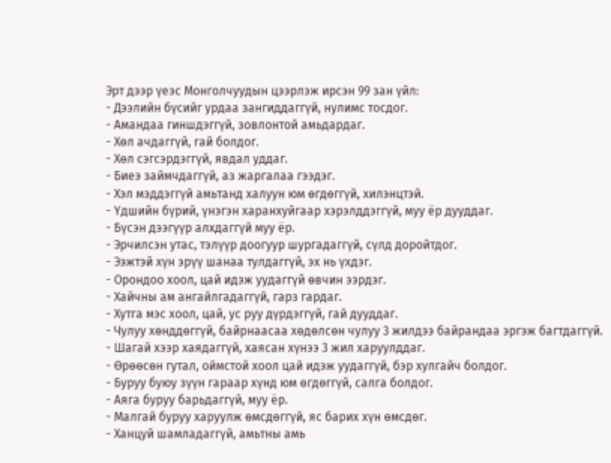Эрт дээр үеэс Монголчуудын цээрлэж ирсэн 99 зан үйл:
- Дээлийн бүсийг урдаа зангиддаггүй, нулимс тосдог.
- Амандаа гиншдэггүй, зовлонтой амьдардаг.
- Хөл ачдаггүй, гай болдог.
- Хөл сэгсэрдэггүй, явдал уддаг.
- Биеэ займчдаггүй, аз жаргалаа гээдэг.
- Хэл мэддэггүй амьтанд халуун юм өгдөггүй, хилэнцтэй.
- Үдшийн бүрий, үнэгэн харанхуйгаар хэрэлддэггүй, муу ёр дууддаг.
- Бүсэн дээгүүр алхдаггүй муу ёр.
- Эрчилсэн утас, тэлүүр доогуур шургадаггүй, сүлд доройтдог.
- Ээжтэй хүн эрүү шанаа тулдаггүй, эх нь үхдэг.
- Орондоо хоол, цай идэж уудаггүй өвчин ээрдэг.
- Хайчны ам ангайлгадаггүй, гарз гардаг.
- Хутга мэс хоол, цай, ус руу дүрдэггүй, гай дууддаг.
- Чулуу хөнддөггүй, байрнаасаа хөдөлсөн чулуу 3 жилдээ байрандаа эргэж багтдаггүй.
- Шагай хээр хаядаггүй, хаясан хүнээ 3 жил харуулддаг.
- Өрөөсөн гутал, оймстой хоол цай идэж уудаггүй, бэр хулгайч болдог.
- Буруу буюу зүүн гараар хүнд юм өгдөггүй, салга болдог.
- Аяга буруу барьдаггүй, муу ёр.
- Малгай буруу харуулж өмсдөггүй, яс барих хүн өмсдөг.
- Ханцуй шамладаггүй, амьтны амь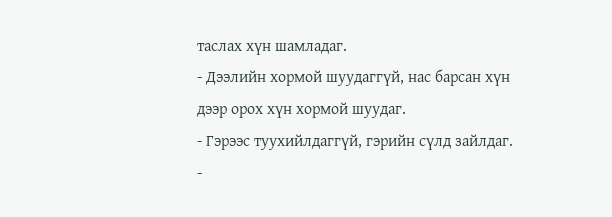таслах хүн шамладаг.
- Дээлийн хормой шуудаггүй, нас барсан хүн дээр орох хүн хормой шуудаг.
- Гэрээс туухийлдаггүй, гэрийн сүлд зайлдаг.
-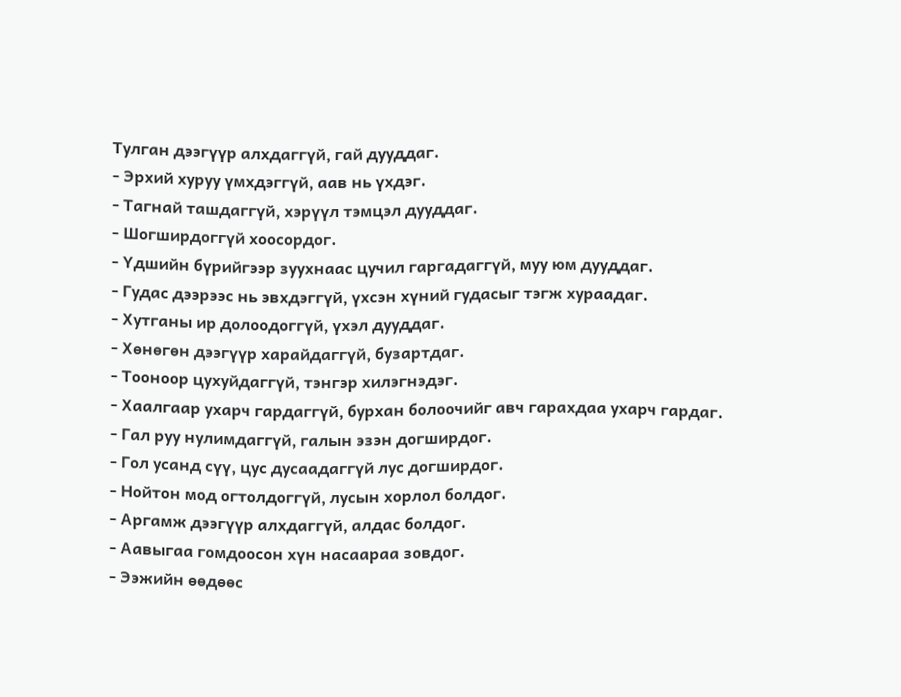Тулган дээгүүр алхдаггүй, гай дууддаг.
- Эрхий хуруу үмхдэггүй, аав нь үхдэг.
- Тагнай ташдаггүй, хэрүүл тэмцэл дууддаг.
- Шогширдоггүй хоосордог.
- Үдшийн бүрийгээр зуухнаас цучил гаргадаггүй, муу юм дууддаг.
- Гудас дээрээс нь эвхдэггүй, үхсэн хүний гудасыг тэгж хураадаг.
- Хутганы ир долоодоггүй, үхэл дууддаг.
- Хөнөгөн дээгүүр харайдаггүй, бузартдаг.
- Тооноор цухуйдаггүй, тэнгэр хилэгнэдэг.
- Хаалгаар ухарч гардаггүй, бурхан болоочийг авч гарахдаа ухарч гардаг.
- Гал руу нулимдаггүй, галын эзэн догширдог.
- Гол усанд сүү, цус дусаадаггүй лус догширдог.
- Нойтон мод огтолдоггүй, лусын хорлол болдог.
- Аргамж дээгүүр алхдаггүй, алдас болдог.
- Аавыгаа гомдоосон хүн насаараа зовдог.
- Ээжийн өөдөөс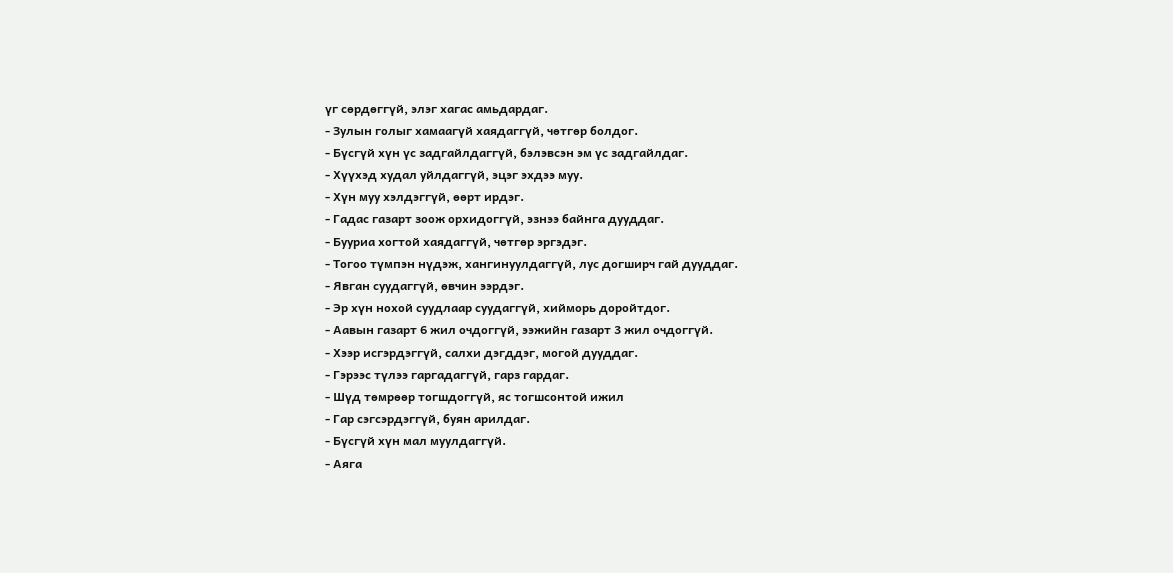үг сөрдөггүй, элэг хагас амьдардаг.
- Зулын голыг хамаагүй хаядаггүй, чөтгөр болдог.
- Бүсгүй хүн үс задгайлдаггүй, бэлэвсэн эм үс задгайлдаг.
- Хүүхэд худал уйлдаггүй, эцэг эхдээ муу.
- Хүн муу хэлдэггүй, өөрт ирдэг.
- Гадас газарт зоож орхидоггүй, эзнээ байнга дууддаг.
- Бууриа хогтой хаядаггүй, чөтгөр эргэдэг.
- Тогоо түмпэн нүдэж, хангинуулдаггүй, лус догширч гай дууддаг.
- Явган суудаггүй, өвчин ээрдэг.
- Эр хүн нохой суудлаар суудаггүй, хийморь доройтдог.
- Аавын газарт 6 жил очдоггүй, ээжийн газарт 3 жил очдоггүй.
- Хээр исгэрдэггүй, салхи дэгддэг, могой дууддаг.
- Гэрээс түлээ гаргадаггүй, гарз гардаг.
- Шүд төмрөөр тогшдоггүй, яс тогшсонтой ижил
- Гар сэгсэрдэггүй, буян арилдаг.
- Бүсгүй хүн мал муулдаггүй.
- Аяга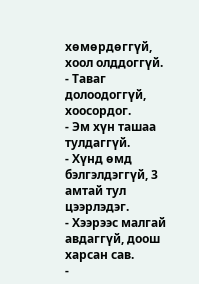хөмөрдөггүй, хоол олддоггүй.
- Таваг долоодоггүй, хоосордог.
- Эм хүн ташаа тулдаггүй.
- Хүнд өмд бэлгэлдэггүй, 3 амтай тул цээрлэдэг.
- Хээрээс малгай авдаггүй, доош харсан сав.
-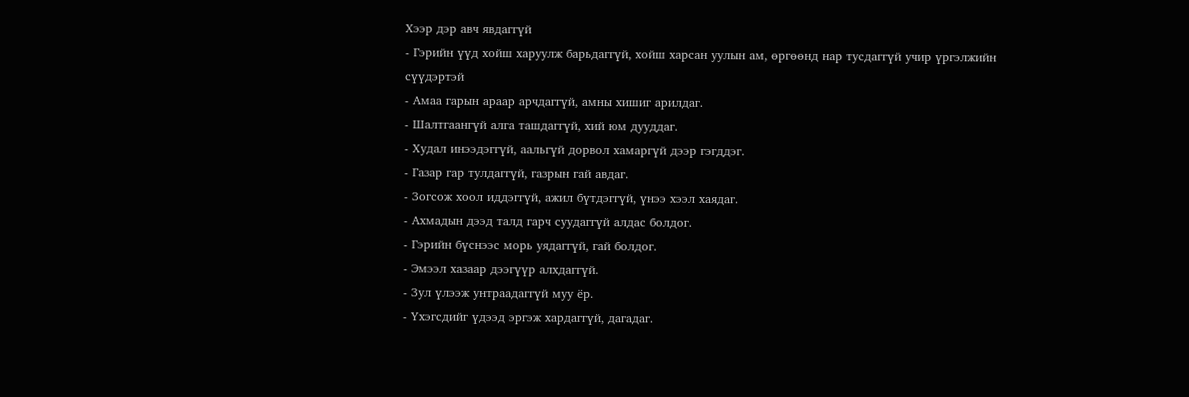Хээр дэр авч явдаггүй
- Гэрийн үүд хойш харуулж барьдаггүй, хойш харсан уулын ам, өргөөнд нар тусдаггүй учир үргэлжийн сүүдэртэй
- Амаа гарын араар арчдаггүй, амны хишиг арилдаг.
- Шалтгаангүй алга ташдаггүй, хий юм дууддаг.
- Худал инээдэггүй, аальгүй дорвол хамаргүй дээр гэгддэг.
- Газар гар тулдаггүй, газрын гай авдаг.
- Зогсож хоол иддэггүй, ажил бүтдэггүй, үнээ хээл хаядаг.
- Ахмадын дээд талд гарч суудаггүй алдас болдог.
- Гэрийн бүснээс морь уядаггүй, гай болдог.
- Эмээл хазаар дээгүүр алхдаггүй.
- Зул үлээж унтраадаггүй муу ёр.
- Үхэгсдийг үдээд эргэж хардаггүй, дагадаг.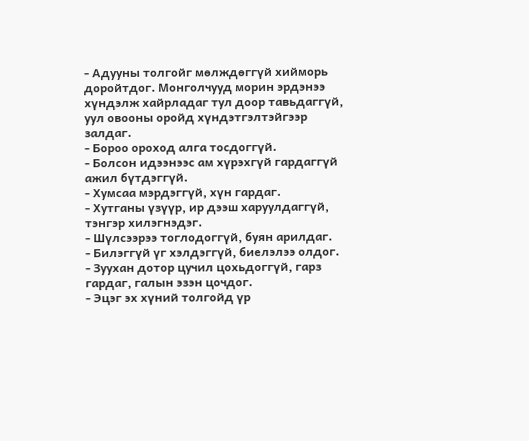- Адууны толгойг мөлждөггүй хийморь доройтдог. Монголчууд морин эрдэнээ хүндэлж хайрладаг тул доор тавьдаггүй, уул овооны оройд хүндэтгэлтэйгээр залдаг.
- Бороо ороход алга тосдоггүй.
- Болсон идээнээс ам хүрэхгүй гардаггүй ажил бүтдэггүй.
- Хумсаа мэрдэггүй, хүн гардаг.
- Хутганы үзүүр, ир дээш харуулдаггүй, тэнгэр хилэгнэдэг.
- Шүлсээрээ тоглодоггүй, буян арилдаг.
- Билэггүй үг хэлдэггүй, биелэлээ олдог.
- Зуухан дотор цучил цохьдоггүй, гарз гардаг, галын эзэн цочдог.
- Эцэг эх хүний толгойд үр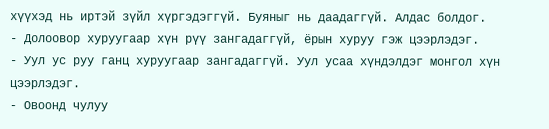хүүхэд нь иртэй зүйл хүргэдэггүй. Буяныг нь даадаггүй. Алдас болдог.
- Долоовор хуруугаар хүн рүү зангадаггүй, ёрын хуруу гэж цээрлэдэг.
- Уул ус руу ганц хуруугаар зангадаггүй. Уул усаа хүндэлдэг монгол хүн цээрлэдэг.
- Овоонд чулуу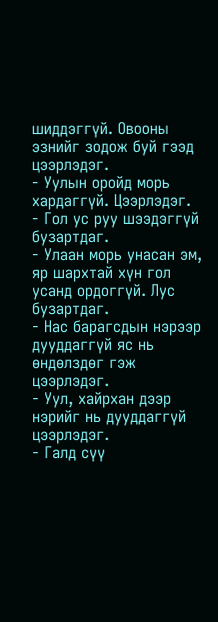шиддэггүй. Овооны эзнийг зодож буй гээд цээрлэдэг.
- Уулын оройд морь хардаггүй. Цээрлэдэг.
- Гол ус руу шээдэггүй бузартдаг.
- Улаан морь унасан эм, яр шархтай хүн гол усанд ордоггүй. Лус бузартдаг.
- Нас барагсдын нэрээр дууддаггүй яс нь өндөлздөг гэж цээрлэдэг.
- Уул, хайрхан дээр нэрийг нь дууддаггүй цээрлэдэг.
- Галд сүү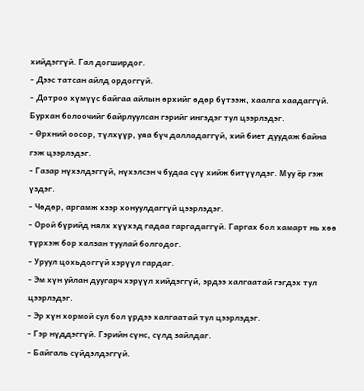хийдэггүй. Гал догширдог.
- Дээс татсан айлд ордоггүй.
- Дотроо хүмүүс байгаа айлын өрхийг өдөр бүтээж, хаалга хаадаггүй. Бурхан болоочийг байрлуулсан гэрийг ингэдэг тул цээрлэдэг.
- Өрхний оосор, түлхүүр, уяа бүч далладаггүй, хий биет дуудаж байна гэж цээрлэдэг.
- Газар нүхэлдэггүй, нүхэлсэн ч будаа сүү хийж битүүлдэг. Муу ёр гэж үздэг.
- Чөдөр, аргамж хээр хонуулдаггүй цээрлэдэг.
- Орой бүрийд нялх хүүхэд гадаа гаргадаггүй. Гаргах бол хамарт нь хөө түрхэж бор халзан туулай болгодог.
- Уруул цохьдоггүй хэрүүл гардаг.
- Эм хүн уйлан дуугарч хэрүүл хийдэггүй, эрдээ халгаатай гэгдэх тул цээрлэдэг.
- Эр хүн хормой сул бол үрдээ халгаатай тул цээрлэдэг.
- Гэр нүддэггүй. Гэрийн сүнс, сүлд зайлдаг.
- Байгаль сүйдэлдэггүй.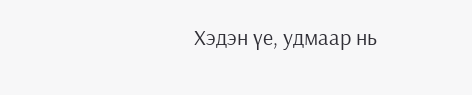Хэдэн үе, удмаар нь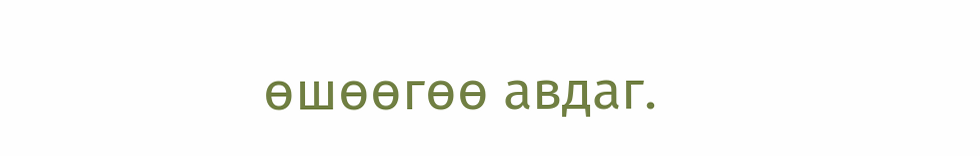өшөөгөө авдаг.